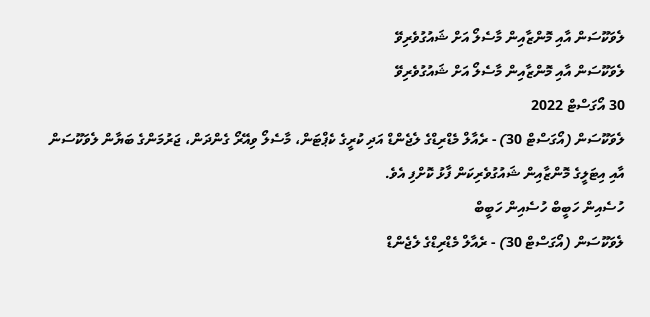ލެވަކޫސަން އާއި މޮންޒާއިން މާސެލޯ އަށް ޝައުގުވެރިވޭ
ލެވަކޫސަން އާއި މޮންޒާއިން މާސެލޯ އަށް ޝައުގުވެރިވޭ
30 އޯގަސްޓް 2022
ލެވަކޫސަން (އޯގަސްޓް 30) - ރެއާލް މެޑްރިޑްގެ ލެޖެންޑް އަދި ކުރީގެ ކެޕްޓަން، މާސެލޯ ވިއޭރޯ ގެންދަން، ޖަރުމަންގެ ބަޔާން ލެވަކޫސަން އާއި އިޓަލީގެ މޮންޒާއިން ޝައުގުވެރިކަން ފާޅު ކޮށްފި އެވެ.
ހުސެއިން ހަބީބް ހުސެއިން ހަބީބް
ލެވަކޫސަން (އޯގަސްޓް 30) - ރެއާލް މެޑްރިޑްގެ ލެޖެންޑް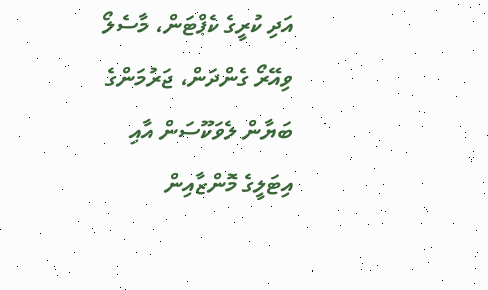އަދި ކުރީގެ ކެޕްޓަން، މާސެލޯ ވިއޭރޯ ގެންދަން، ޖަރުމަންގެ ބަޔާން ލެވަކޫސަން އާއި އިޓަލީގެ މޮންޒާއިން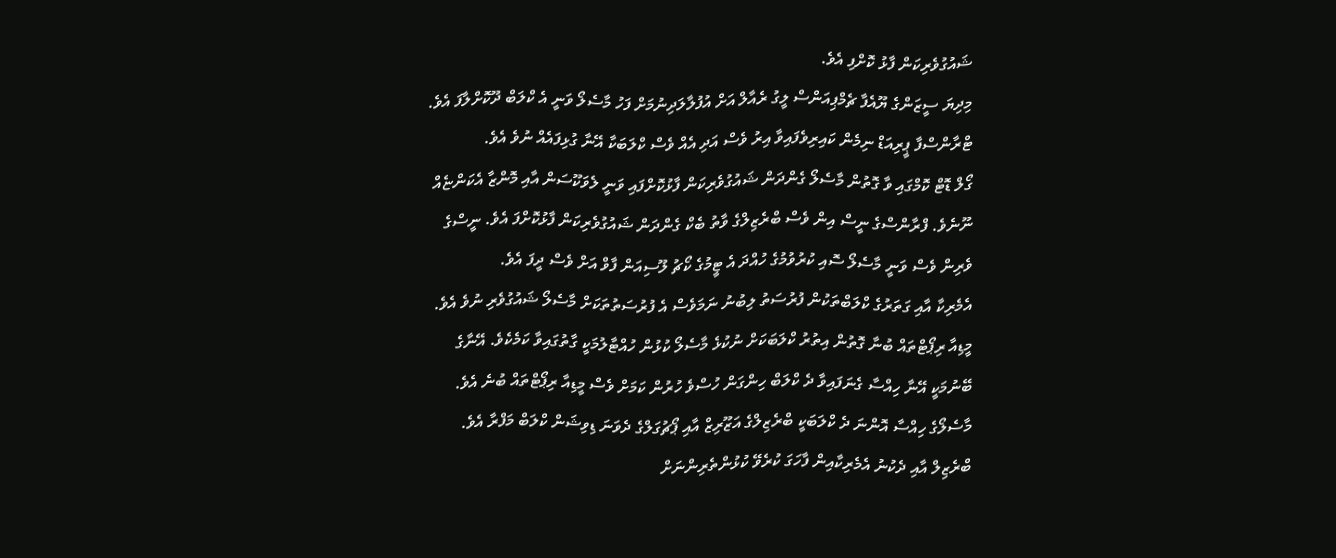ޝައުގުވެރިކަން ފާޅު ކޮށްފި އެވެ.
މިދިޔަ ސީޒަންގެ ޔޫއެފާ ޗެމްޕިއަންސް ލީގު ރެއާލް އަށް އުފުލާލަދިނުމަށް ފަހު މާސެލޯ ވަނީ އެ ކްލަބް ދޫކޮށްލާފަ އެވެ. ޓްރާންސްފާ ޕީރިއަޑް ނިމެން ކައިރިވެފައިވާ އިރު ވެސް އަދި އެއް ވެސް ކްލަބަކާ އޭނާ ގުޅިފައެއް ނުވެ އެވެ.
ގޯލް ޑޮޓް ކޮމްގައި ވާ ގޮތުން މާސެލޯ ގެންދަން ޝައުގުވެރިކަން ފާޅުކޮށްފައި ވަނީ ލެވަކޫސަން އާއި މޮންޒާ އެކަންޏެއް ނޫނެވެ. ފްރާންސްގެ ނީސް އިން ވެސް ބްރެޒިލްގެ ވާތު ބެކް ގެންދަން ޝައުގުވެރިކަން ފާޅުކޮށްފަ އެވެ. ނީސްގެ ވެރިން ވެސް ވަނީ މާސެލޯ ސޮއި ކުރުވުމުގެ ހުއްދަ އެ ޓީމުގެ ކޯޗު ލޫސިއަން ފާވް އަށް ވެސް ދީފަ އެވެ.
އެމެރިކާ އާއި ގަތަރުގެ ކްލަބްތަކުން ފުރުސަތު ލިބުނު ނަމަވެސް އެ ފުރުސަތުތަކަށް މާސެލޯ ޝައުގުވެރި ނުވެ އެވެ.
މީޑިއާ ރިޕޯޓްތައް ބުނާ ގޮތުން އިތުރު ކްލަބަކަށް ނުކުޅެ މާސެލޯ ކުޅުން ހުއްޓާލުމަކީ ގާތުގައިވާ ކަމެކެވެ. އޭނާގެ ބޭނުމަކީ އޭނާ ހިއްސާ ގެނަފައިވާ ދެ ކްލަބް ހިންގަން ހުސްވެ ހުރުން ކަމަށް ވެސް މީޑިއާ ރިޕޯޓްތައް ބުނެ އެވެ.
މާސެލޯގެ ހިއްސާ އޮންނަ ދެ ކްލަބަކީ ބްރެޒިލްގެ އަޒޫރިޒް އާއި ޕޯޗުގަލްގެ ދެވަނަ ޑިވިޝަން ކްލަބް މަފްރާ އެވެ. ބްރެޒިލް އާއި ދެކުނު އެމެރިކާއިން ފާހަގަ ކުރެވޭ ކުޅުންތެރިންނަށް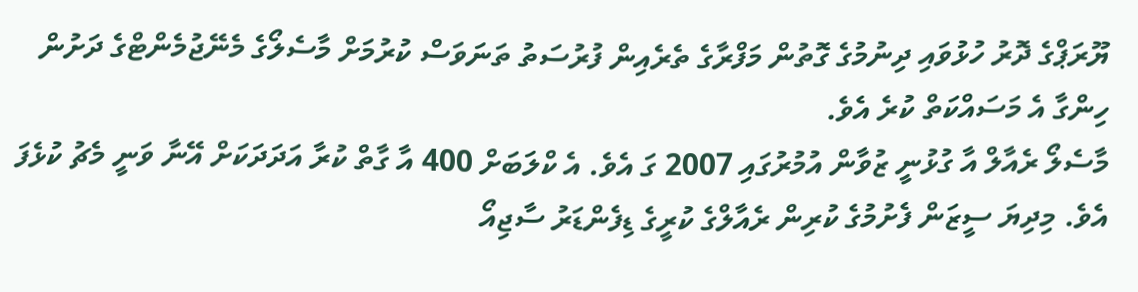ޔޫރަޕްގެ ދޮރު ހުޅުވައި ދިނުމުގެ ގޮތުން މަފްރާގެ ތެރެއިން ފުރުސަތު ތަނަވަސް ކުރުމަށް މާސެލޯގެ މެނޭޖުމެންޓްގެ ދަށުން ހިންގާ އެ މަސައްކަތް ކުރެ އެވެ.
މާސެލޯ ރެއާލް އާ ގުޅުނީ ޒުވާން އުމުރުގައި 2007 ގަ އެވެ. އެ ކްލަބަށް 400 އާ ގާތް ކުރާ އަދަދަކަށް އޭނާ ވަނީ މެޗު ކުޅެފަ އެވެ. މިދިޔަ ސީޒަން ފެށުމުގެ ކުރިން ރެއާލްގެ ކުރީގެ ޑިފެންޑަރު ސާޖިއޯ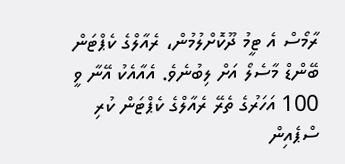ރާމޯސް އެ ޓީމު ދޫކޮށްލުމުން، ރެއާލްގެ ކެޕްޓަން ބޭންޑް މާސެލޯ އަށް ލިބުނެވެ. އެއާއެކު އޭނާ ވީ 100 އަހަރުގެ ތެރޭ ރެއާލްގެ ކެޕްޓަން ކުރި ސްޕެއިން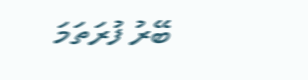ބޭރު ފުރަތަމަ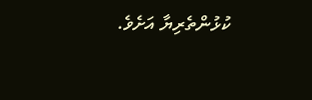ކުޅުންތެރިޔާ އަށެވެ.